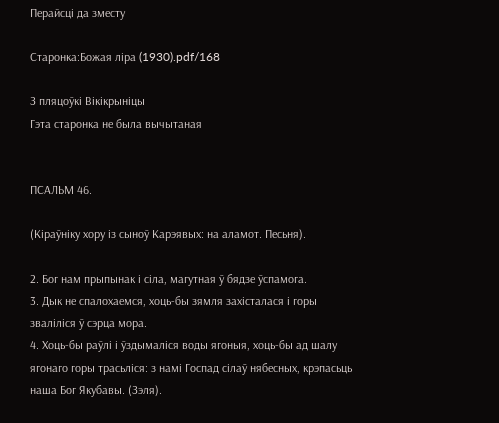Перайсці да зместу

Старонка:Божая ліра (1930).pdf/168

З пляцоўкі Вікікрыніцы
Гэта старонка не была вычытаная


ПСАЛЬМ 46.

(Кіраўніку хору із сыноў Карэявых: на аламот. Песьня).

2. Бог нам прыпынак і сіла, магутная ў бядзе ўспамога.
3. Дык не спалохаемся, хоць-бы зямля захісталася і горы зваліліся ў сэрца мора.
4. Хоць-бы раўлі і ўздымаліся воды ягоныя, хоць-бы ад шалу ягонаго горы трасьліся: з намі Госпад сілаў нябесных, крэпасьць наша Бог Якубавы. (Зэля).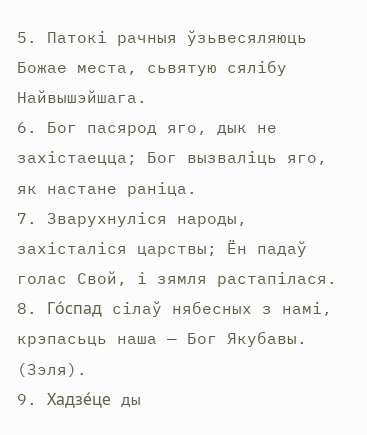5. Патокі рачныя ўзьвесяляюць Божае места, сьвятую сялібу Найвышэйшага.
6. Бог пасярод яго, дык не захістаецца; Бог вызваліць яго, як настане раніца.
7. Зварухнуліся народы, захісталіся царствы; Ён падаў голас Свой, і зямля растапілася.
8. Го́спад сілаў нябесных з намі, крэпасьць наша — Бог Якубавы. (Зэля).
9. Хадзе́це ды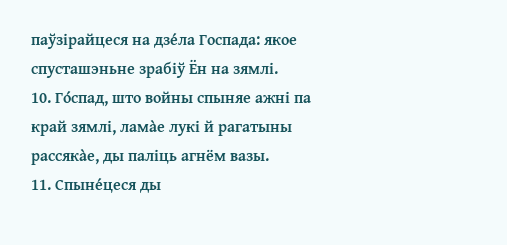паўзірайцеся на дзе́ла Госпада: якое спусташэньне зрабіў Ён на зямлі.
10. Го́спад, што войны спыняе ажні па край зямлі, лама̀е лукі й рагатыны рассяка̀е, ды паліць агнём вазы.
11. Спыне́цеся ды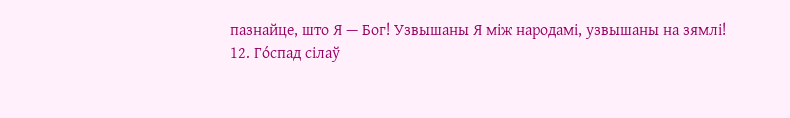пазнайце, што Я — Бог! Узвышаны Я між народамі, узвышаны на зямлі!
12. Го́спад сілаў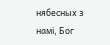нябесных з намі, Бог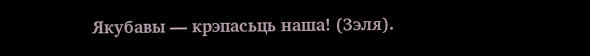Якубавы — крэпасьць наша! (Зэля).